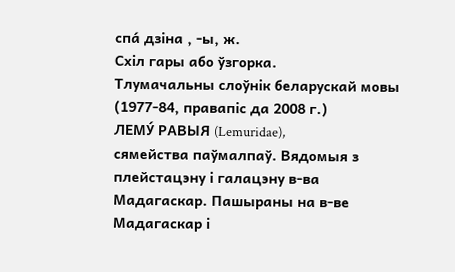спа́ дзіна , ‑ы, ж.
Схіл гары або ўзгорка.
Тлумачальны слоўнік беларускай мовы (1977-84, правапіс да 2008 г.)
ЛЕМУ́ РАВЫЯ (Lemuridae),
сямейства паўмалпаў. Вядомыя з плейстацэну і галацэну в-ва Мадагаскар. Пашыраны на в-ве Мадагаскар і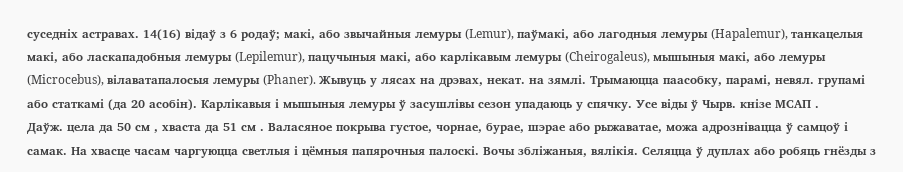суседніх астравах. 14(16) відаў з 6 родаў; макі, або звычайныя лемуры (Lemur), паўмакі, або лагодныя лемуры (Hapalemur), танкацелыя макі, або ласкападобныя лемуры (Lepilemur), пацучыныя макі, або карлікавым лемуры (Cheirogaleus), мышыныя макі, або лемуры (Microcebus), вілаватапалосыя лемуры (Phaner). Жывуць у лясах на дрэвах, некат. на зямлі. Трымаюцца паасобку, парамі, невял. групамі або статкамі (да 20 асобін). Карлікавыя і мышыныя лемуры ў засушлівы сезон упадаюць у спячку. Усе віды ў Чырв. кнізе МСАП .
Даўж. цела да 50 см , хваста да 51 см . Валасяное покрыва густое, чорнае, бурае, шэрае або рыжаватае, можа адрознівацца ў самцоў і самак. На хвасце часам чаргуюцца светлыя і цёмныя папярочныя палоскі. Вочы збліжаныя, вялікія. Селяцца ў дуплах або робяць гнёзды з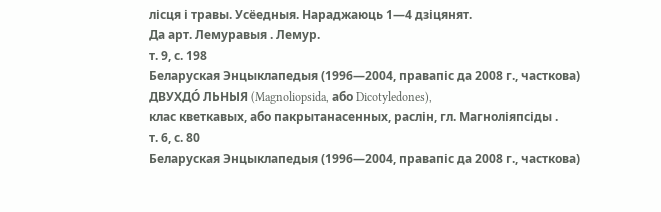лісця і травы. Усёедныя. Нараджаюць 1—4 дзіцянят.
Да арт. Лемуравыя . Лемур.
т. 9, с. 198
Беларуская Энцыклапедыя (1996—2004, правапіс да 2008 г., часткова)
ДВУХДО́ ЛЬНЫЯ (Magnoliopsida, або Dicotyledones),
клас кветкавых, або пакрытанасенных, раслін, гл. Магноліяпсіды .
т. 6, с. 80
Беларуская Энцыклапедыя (1996—2004, правапіс да 2008 г., часткова)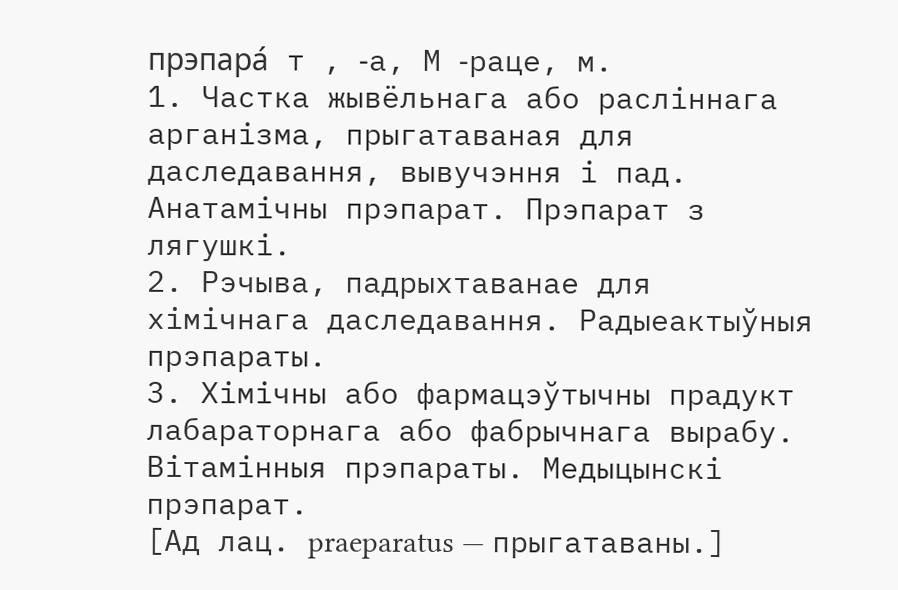прэпара́ т , ‑а, М ‑раце, м.
1. Частка жывёльнага або расліннага арганізма, прыгатаваная для даследавання, вывучэння і пад. Анатамічны прэпарат. Прэпарат з лягушкі.
2. Рэчыва, падрыхтаванае для хімічнага даследавання. Радыеактыўныя прэпараты.
3. Хімічны або фармацэўтычны прадукт лабараторнага або фабрычнага вырабу. Вітамінныя прэпараты. Медыцынскі прэпарат.
[Ад лац. praeparatus — прыгатаваны.]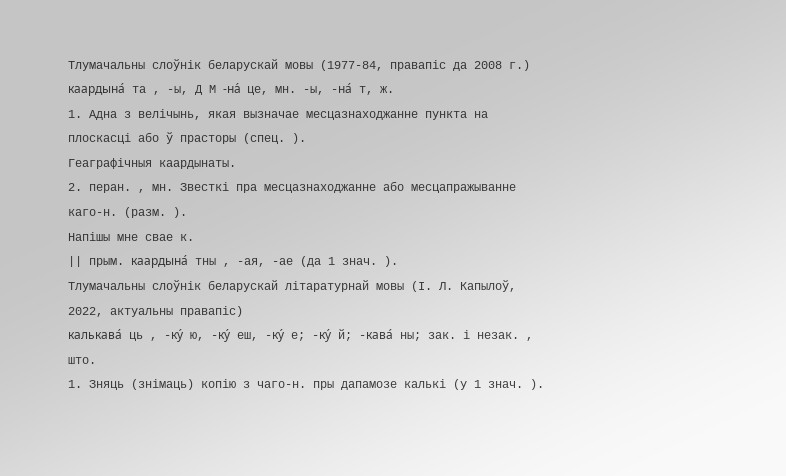Тлумачальны слоўнік беларускай мовы (1977-84, правапіс да 2008 г.)
каардына́ та , -ы, Д М -на́ це, мн. -ы, -на́ т, ж.
1. Адна з велічынь, якая вызначае месцазнаходжанне пункта на плоскасці або ў прасторы (спец. ).
Геаграфічныя каардынаты.
2. перан. , мн. Звесткі пра месцазнаходжанне або месцапражыванне каго-н. (разм. ).
Напішы мне свае к.
|| прым. каардына́ тны , -ая, -ае (да 1 знач. ).
Тлумачальны слоўнік беларускай літаратурнай мовы (І. Л. Капылоў, 2022, актуальны правапіс)
калькава́ ць , -ку́ ю, -ку́ еш, -ку́ е; -ку́ й; -кава́ ны; зак. і незак. , што.
1. Зняць (знімаць) копію з чаго-н. пры дапамозе калькі (у 1 знач. ).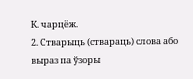К. чарцёж.
2. Стварыць (ствараць) слова або выраз па ўзоры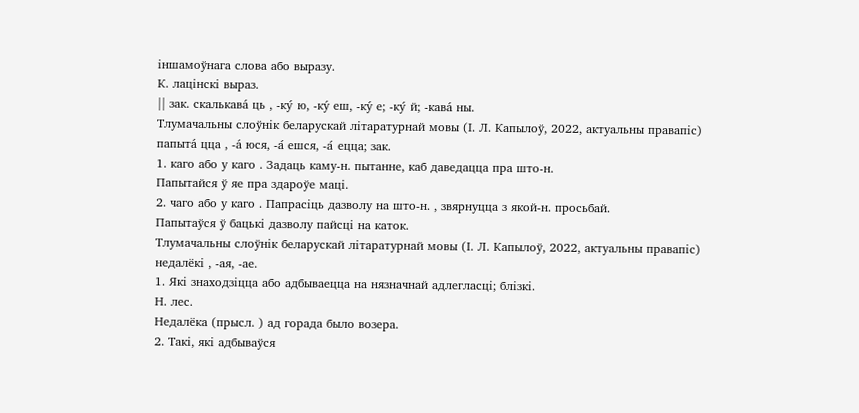іншамоўнага слова або выразу.
К. лацінскі выраз.
|| зак. скалькава́ ць , -ку́ ю, -ку́ еш, -ку́ е; -ку́ й; -кава́ ны.
Тлумачальны слоўнік беларускай літаратурнай мовы (І. Л. Капылоў, 2022, актуальны правапіс)
папыта́ цца , -а́ юся, -а́ ешся, -а́ ецца; зак.
1. каго або у каго . Задаць каму-н. пытанне, каб даведацца пра што-н.
Папытайся ў яе пра здароўе маці.
2. чаго або у каго . Папрасіць дазволу на што-н. , звярнуцца з якой-н. просьбай.
Папытаўся ў бацькі дазволу пайсці на каток.
Тлумачальны слоўнік беларускай літаратурнай мовы (І. Л. Капылоў, 2022, актуальны правапіс)
недалёкі , -ая, -ае.
1. Які знаходзіцца або адбываецца на нязначнай адлегласці; блізкі.
Н. лес.
Недалёка (прысл. ) ад горада было возера.
2. Такі, які адбываўся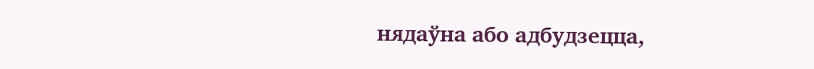нядаўна або адбудзецца,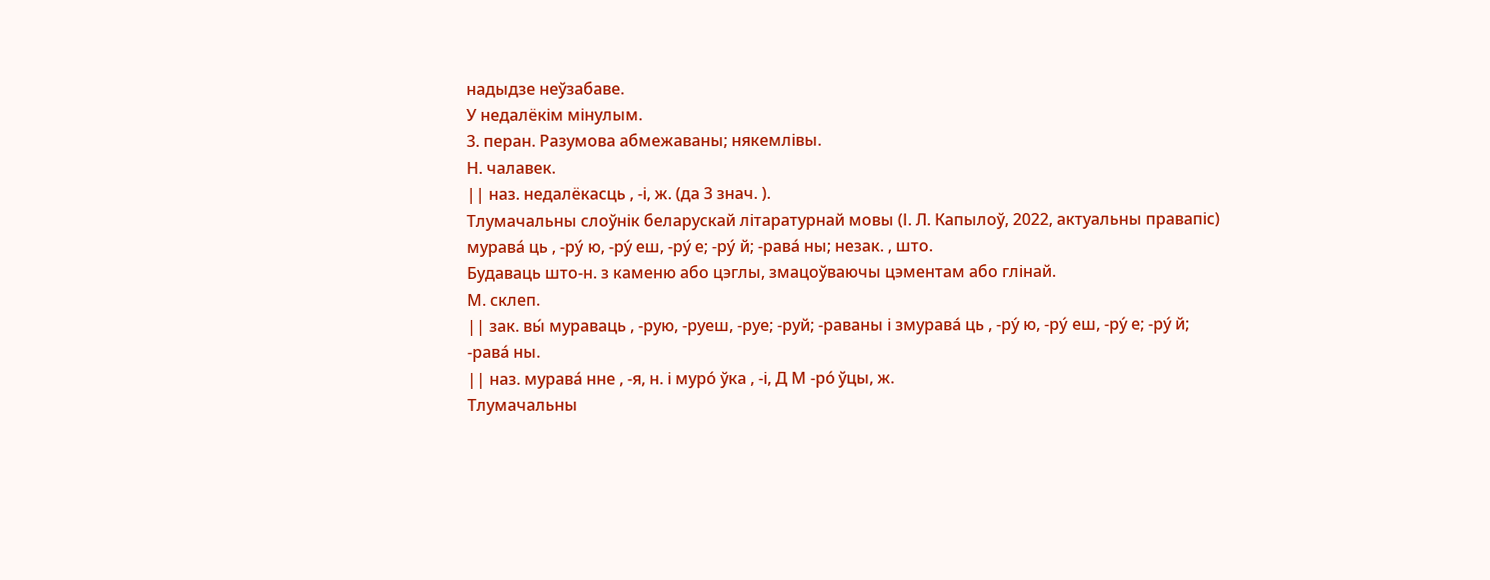надыдзе неўзабаве.
У недалёкім мінулым.
3. перан. Разумова абмежаваны; някемлівы.
Н. чалавек.
|| наз. недалёкасць , -і, ж. (да 3 знач. ).
Тлумачальны слоўнік беларускай літаратурнай мовы (І. Л. Капылоў, 2022, актуальны правапіс)
мурава́ ць , -ру́ ю, -ру́ еш, -ру́ е; -ру́ й; -рава́ ны; незак. , што.
Будаваць што-н. з каменю або цэглы, змацоўваючы цэментам або глінай.
М. склеп.
|| зак. вы́ мураваць , -рую, -руеш, -руе; -руй; -раваны і змурава́ ць , -ру́ ю, -ру́ еш, -ру́ е; -ру́ й; -рава́ ны.
|| наз. мурава́ нне , -я, н. і муро́ ўка , -і, Д М -ро́ ўцы, ж.
Тлумачальны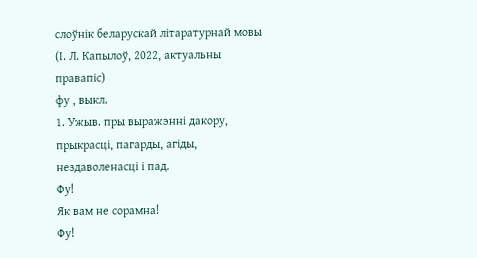слоўнік беларускай літаратурнай мовы (І. Л. Капылоў, 2022, актуальны правапіс)
фу , выкл.
1. Ужыв. пры выражэнні дакору, прыкрасці, пагарды, агіды, нездаволенасці і пад.
Фу!
Як вам не сорамна!
Фу!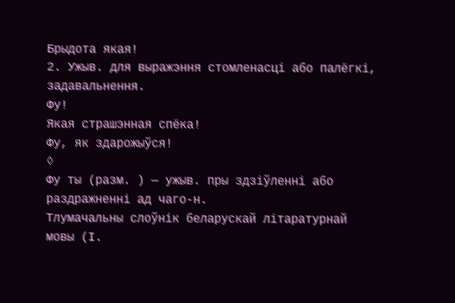Брыдота якая!
2. Ужыв. для выражэння стомленасці або палёгкі, задавальнення.
Фу!
Якая страшэнная спёка!
Фу, як здарожыўся!
◊
Фу ты (разм. ) — ужыв. пры здзіўленні або раздражненні ад чаго-н.
Тлумачальны слоўнік беларускай літаратурнай мовы (І.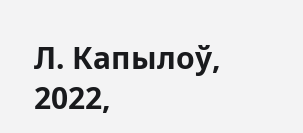Л. Капылоў, 2022,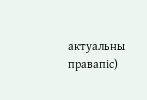актуальны правапіс)